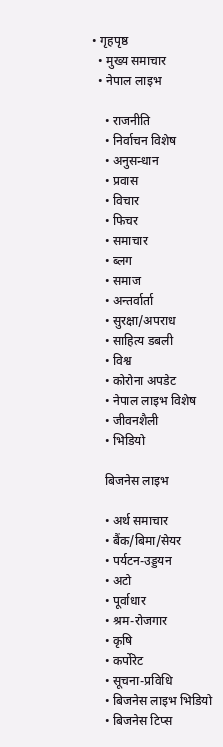• गृहपृष्ठ
  • मुख्य समाचार
  • नेपाल लाइभ

    • राजनीति
    • निर्वाचन विशेष
    • अनुसन्धान
    • प्रवास
    • विचार
    • फिचर
    • समाचार
    • ब्लग
    • समाज
    • अन्तर्वार्ता
    • सुरक्षा/अपराध
    • साहित्य डबली
    • विश्व
    • कोरोना अपडेट
    • नेपाल लाइभ विशेष
    • जीवनशैली
    • भिडियो

    बिजनेस लाइभ

    • अर्थ समाचार
    • बैंक/बिमा/सेयर
    • पर्यटन-उड्डयन
    • अटो
    • पूर्वाधार
    • श्रम-रोजगार
    • कृषि
    • कर्पोरेट
    • सूचना-प्रविधि
    • बिजनेस लाइभ भिडियो
    • बिजनेस टिप्स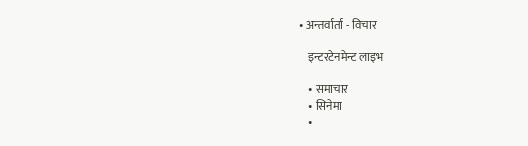• अन्तर्वार्ता - विचार

    इन्टरटेनमेन्ट लाइभ

    • समाचार
    • सिनेमा
    •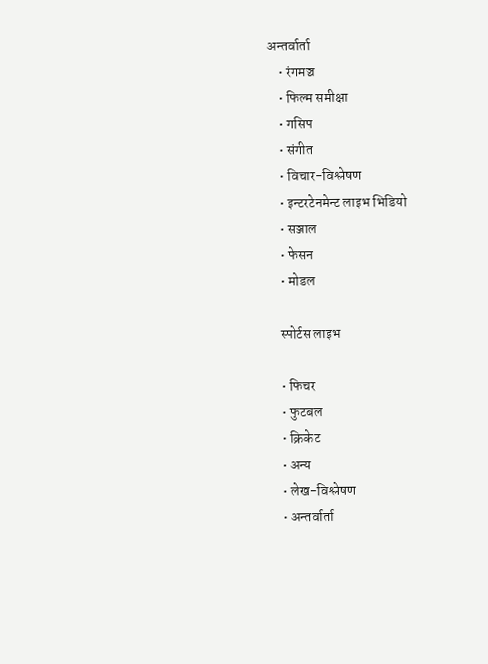अन्तर्वार्ता
    • रंगमञ्च
    • फिल्म समीक्षा
    • गसिप
    • संगीत
    • विचार-विश्लेषण
    • इन्टरटेनमेन्ट लाइभ भिडियो
    • सञ्जाल
    • फेसन
    • मोडल

    स्पोर्टस लाइभ

    • फिचर
    • फुटबल
    • क्रिकेट
    • अन्य
    • लेख-विश्लेषण
    • अन्तर्वार्ता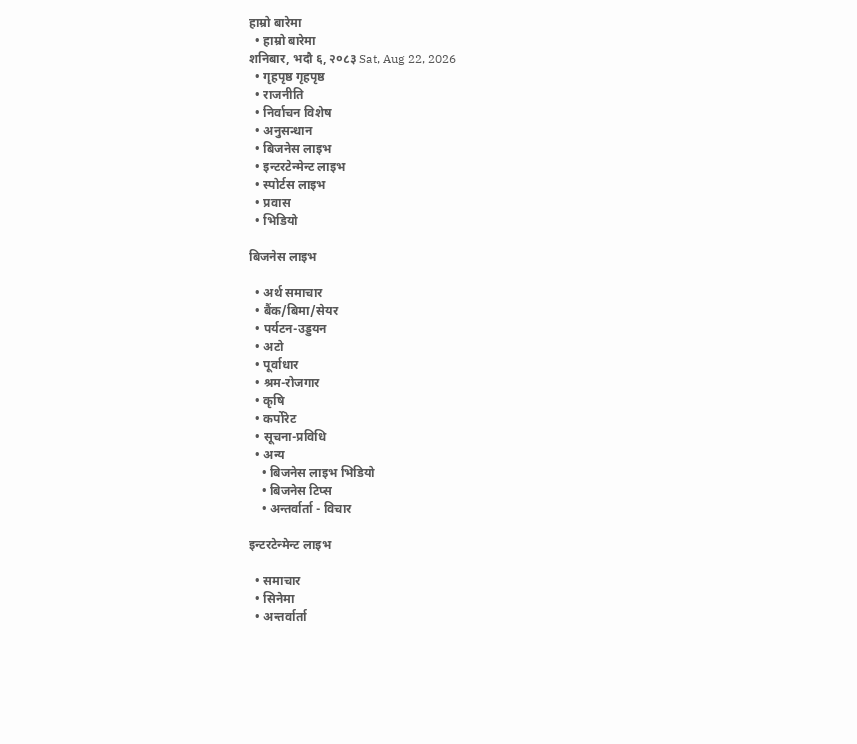हाम्रो बारेमा
  • हाम्रो बारेमा
शनिबार, भदौ ६, २०८३ Sat, Aug 22, 2026
  • गृहपृष्ठ गृहपृष्ठ
  • राजनीति
  • निर्वाचन विशेष
  • अनुसन्धान
  • बिजनेस लाइभ
  • इन्टरटेन्मेन्ट लाइभ
  • स्पोर्टस लाइभ
  • प्रवास
  • भिडियो

बिजनेस लाइभ

  • अर्थ समाचार
  • बैंक/बिमा/सेयर
  • पर्यटन-उड्डयन
  • अटो
  • पूर्वाधार
  • श्रम-रोजगार
  • कृषि
  • कर्पोरेट
  • सूचना-प्रविधि
  • अन्य
    • बिजनेस लाइभ भिडियो
    • बिजनेस टिप्स
    • अन्तर्वार्ता - विचार

इन्टरटेन्मेन्ट लाइभ

  • समाचार
  • सिनेमा
  • अन्तर्वार्ता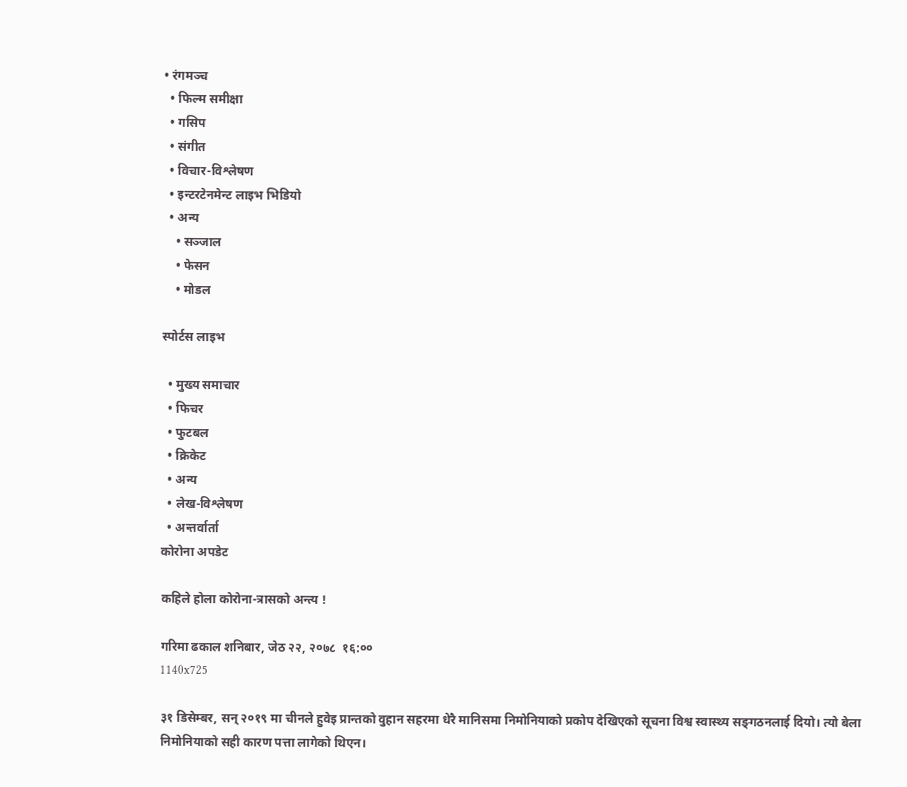• रंगमञ्च
  • फिल्म समीक्षा
  • गसिप
  • संगीत
  • विचार-विश्लेषण
  • इन्टरटेनमेन्ट लाइभ भिडियो
  • अन्य
    • सञ्जाल
    • फेसन
    • मोडल

स्पोर्टस लाइभ

  • मुख्य समाचार
  • फिचर
  • फुटबल
  • क्रिकेट
  • अन्य
  • लेख-विश्लेषण
  • अन्तर्वार्ता
कोरोना अपडेट

कहिले होला कोरोना-त्रासको अन्त्य !

गरिमा ढकाल शनिबार, जेठ २२, २०७८  १६:००
1140x725

३१ डिसेम्बर, सन् २०१९ मा चीनले हुवेइ प्रान्तको वुहान सहरमा धेरै मानिसमा निमोनियाको प्रकोप देखिएको सूचना विश्व स्वास्थ्य सङ्‍गठनलाई दियो। त्यो बेला निमोनियाको सही कारण पत्ता लागेको थिएन।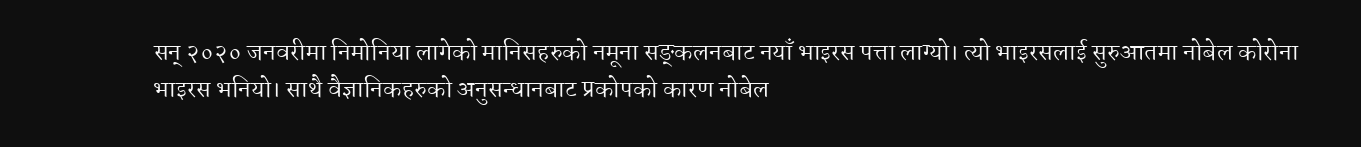सन् २०२० जनवरीमा निमोनिया लागेको मानिसहरुको नमूना सङ्‍कलनबाट नयाँ भाइरस पत्ता लाग्यो। त्यो भाइरसलाई सुरुआतमा नोबेल कोरोना भाइरस भनियो। साथै वैज्ञानिकहरुको अनुसन्धानबाट प्रकोपको कारण नोबेल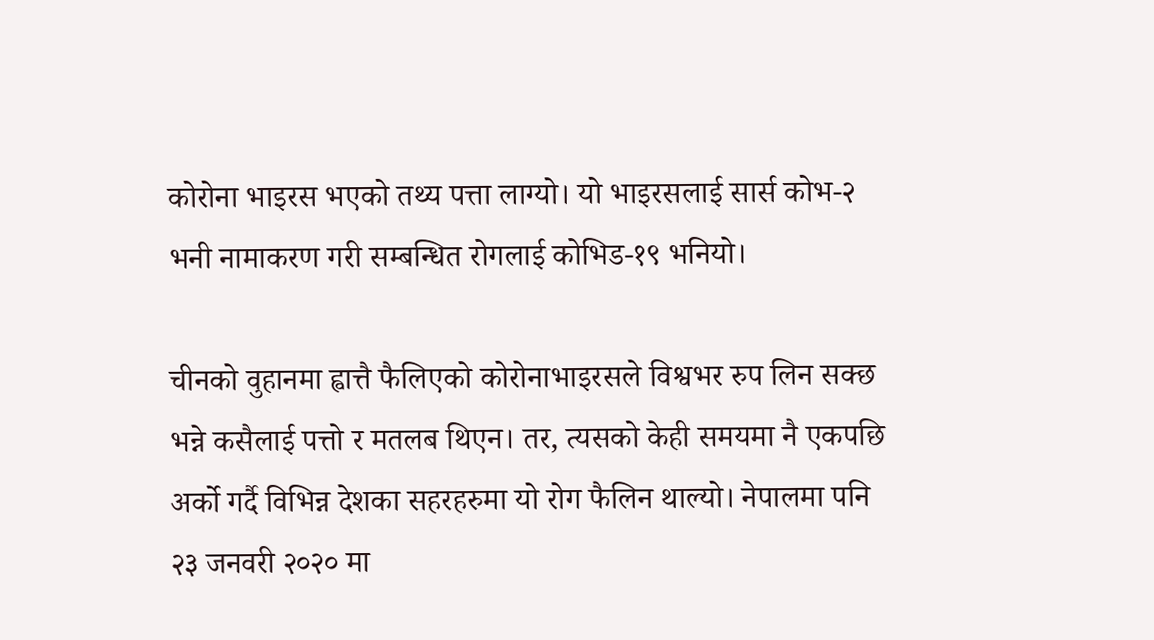कोरोना भाइरस भएको तथ्य पत्ता लाग्यो। यो भाइरसलाई सार्स कोभ-२ भनी नामाकरण गरी सम्बन्धित रोगलाई कोभिड-१९ भनियो।

चीनको वुहानमा ह्वात्तै फैलिएको कोरोनाभाइरसले विश्वभर रुप लिन सक्छ भन्ने कसैलाई पत्तो र मतलब थिएन। तर, त्यसको केही समयमा नै एकपछि अर्को गर्दै विभिन्न देशका सहरहरुमा यो रोग फैलिन थाल्यो। नेपालमा पनि २३ जनवरी २०२० मा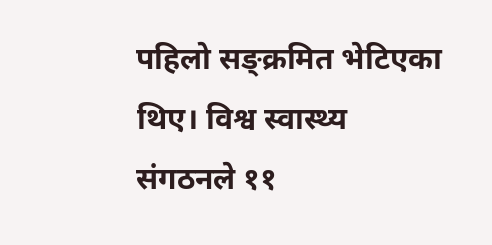पहिलो सङ्‍क्रमित भेटिएका थिए। विश्व स्वास्थ्य संगठनले ११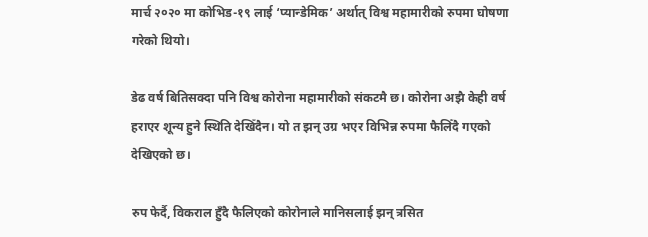मार्च २०२० मा कोभिड-१९ लाई ‘प्यान्डेमिक’ अर्थात् विश्व महामारीको रुपमा घोषणा गरेको थियो।

डेढ वर्ष बितिसक्दा पनि विश्व कोरोना महामारीको संकटमै छ। कोरोना अझै केही वर्ष हराएर शून्य हुने स्थिति देखिँदैन। यो त झन् उग्र भएर विभिन्न रुपमा फैलिँदै गएको देखिएको छ।

रुप फेर्दै, विकराल हुँदै फैलिएको कोरोनाले मानिसलाई झन् त्रसित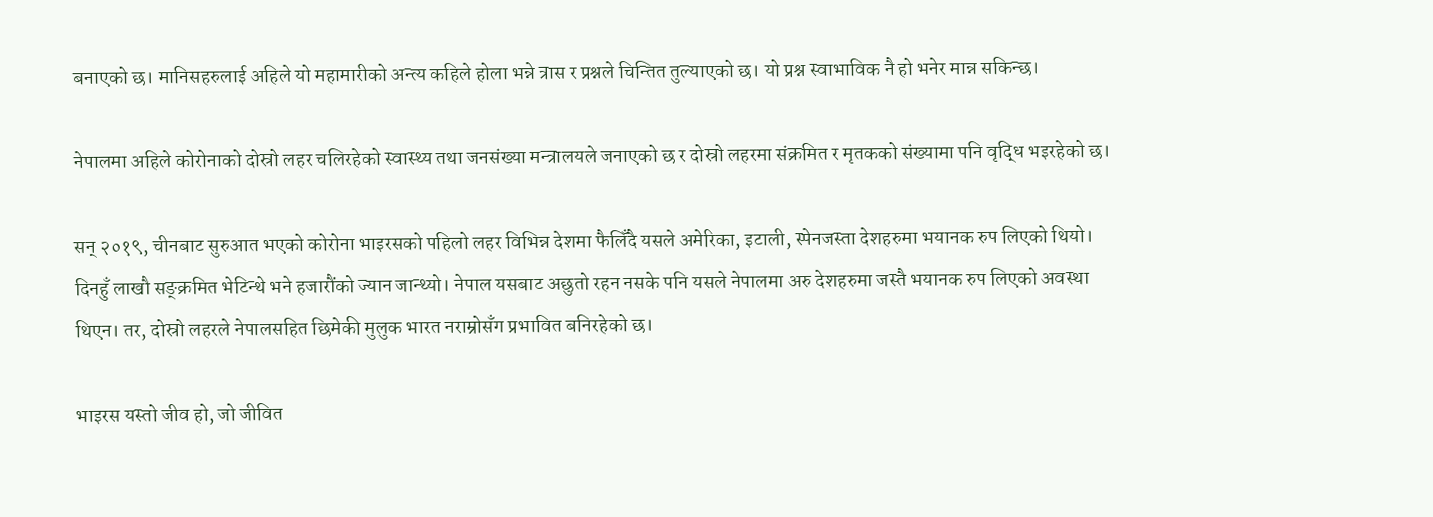बनाएको छ। मानिसहरुलाई अहिले यो महामारीको अन्त्य कहिले होला भन्ने त्रास र प्रश्नले चिन्तित तुल्याएको छ। यो प्रश्न स्वाभाविक नै हो भनेर मान्न सकिन्छ।

नेपालमा अहिले कोरोनाको दोस्रो लहर चलिरहेको स्वास्थ्य तथा जनसंख्या मन्त्रालयले जनाएको छ र दोस्रो लहरमा संक्रमित र मृतकको संख्यामा पनि वृद्धि भइरहेको छ।

सन् २०१९, चीनबाट सुरुआत भएको कोरोना भाइरसको पहिलो लहर विभिन्न देशमा फैलिँदै यसले अमेरिका, इटाली, स्पेनजस्ता देशहरुमा भयानक रुप लिएको थियो। दिनहुँ लाखौ सङ्‍क्रमित भेटिन्थे भने हजारौंको ज्यान जान्थ्यो। नेपाल यसबाट अछुतो रहन नसके पनि यसले नेपालमा अरु देशहरुमा जस्तै भयानक रुप लिएको अवस्था थिएन। तर, दोस्रो लहरले नेपालसहित छिमेकी मुलुक भारत नराम्रोसँग प्रभावित बनिरहेको छ।

भाइरस यस्तो जीव हो, जो जीवित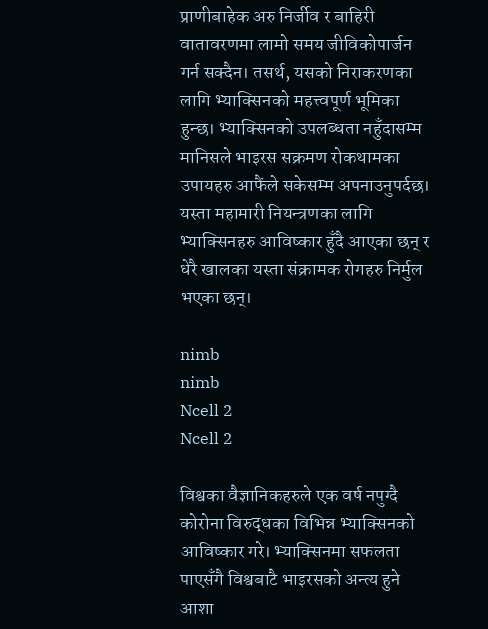प्राणीबाहेक अरु निर्जीव र बाहिरी वातावरणमा लामो समय जीविकोपार्जन गर्न सक्दैन। तसर्थ, यसको निराकरणका लागि भ्याक्सिनको महत्त्वपूर्ण भूमिका हुन्छ। भ्याक्सिनको उपलब्धता नहुँदासम्म मानिसले भाइरस स‌क्रमण रोकथामका उपायहरु आफैंले सकेसम्म अपनाउनुपर्दछ। यस्ता महामारी नियन्त्रणका लागि भ्याक्सिनहरु आविष्कार हुँदै आएका छन् र धेरै खालका यस्ता संक्रामक रोगहरु निर्मुल भएका छन्।

nimb
nimb
Ncell 2
Ncell 2

विश्वका वैज्ञानिकहरुले एक वर्ष नपुग्दै कोरोना विरुद्धका विभिन्न भ्याक्सिनको आविष्कार गरे। भ्याक्सिनमा सफलता पाएसँगै विश्वबाटै भाइरसको अन्त्य हुने आशा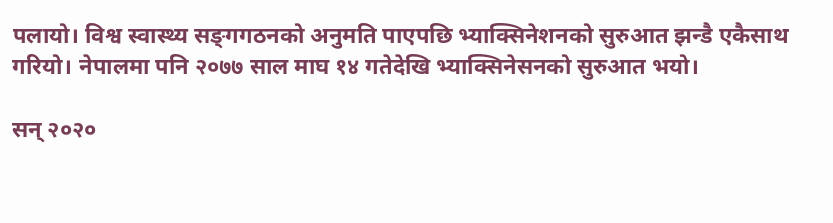पलायो। विश्व स्वास्थ्य सङ्‍गगठनको अनुमति पाएपछि भ्याक्सिनेशनको सुरुआत झन्डै एकैसाथ गरियो। नेपालमा पनि २०७७ साल माघ १४ गतेदेखि भ्याक्सिनेसनको सुरुआत भयो।

सन् २०२०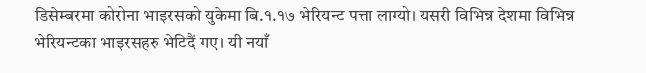डिसेम्बरमा कोरोना भाइरसको युकेमा बि.१.१७ भेरियन्ट पत्ता लाग्यो। यसरी विभिन्न देशमा विभिन्न भेरियन्टका भाइरसहरु भेटिदैं गए। यी नयाँ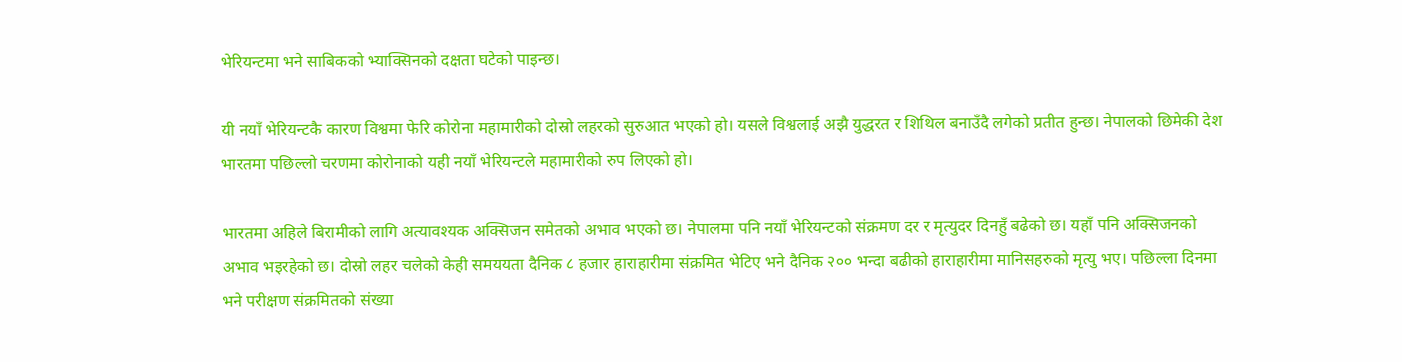भेरियन्टमा भने साबिकको भ्याक्सिनको दक्षता घटेको पाइन्छ।

यी नयाँ भेरियन्टकै कारण विश्वमा फेरि कोरोना महामारीको दोस्रो लहरको सुरुआत भएको हो। यसले विश्वलाई अझै युद्धरत र शिथिल बनाउँदै लगेको प्रतीत हुन्छ। नेपालको छिमेकी देश भारतमा पछिल्लो चरणमा कोरोनाको यही नयाँ भेरियन्टले महामारीको रुप लिएको हो।

भारतमा अहिले बिरामीको लागि अत्यावश्यक अक्सिजन समेतको अभाव भएको छ। नेपालमा पनि नयाँ भेरियन्टको संक्रमण दर र मृत्युदर दिनहुँ बढेको छ। यहाँ पनि अक्सिजनको अभाव भइरहेको छ। दोस्रो लहर चलेको केही समययता दैनिक ८ हजार हाराहारीमा संक्रमित भेटिए भने दैनिक २०० भन्दा बढीको हाराहारीमा मानिसहरुको मृत्यु भए। पछिल्ला दिनमा भने परीक्षण संक्रमितको संख्या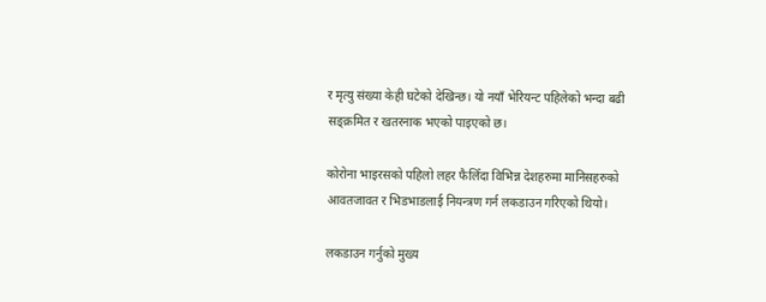र मृत्यु संख्या केही घटेको देखिन्छ। यो नयाँ भेरियन्ट पहिलेको भन्दा बढी सङ्‍क्रमित र खतरनाक भएको पाइएको छ।

कोरोना भाइरसको पहिलो लहर फैलिँदा विभिन्न देशहरुमा मानिसहरुको आवतजावत र भिडभाडलाई नियन्त्रण गर्न लकडाउन गरिएको थियो।

लकडाउन गर्नुको मुख्य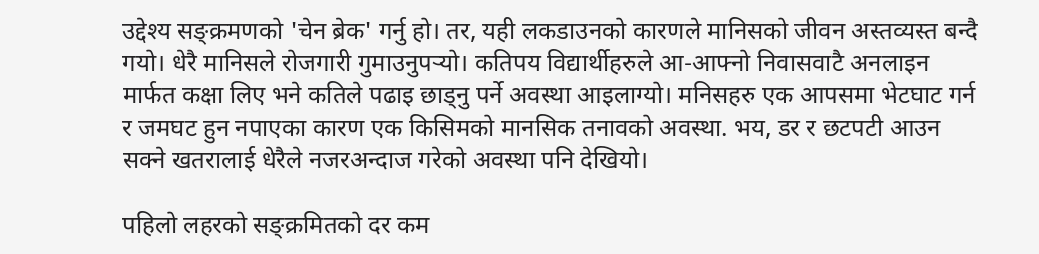उद्देश्य सङ्‍क्रमणको 'चेन ब्रेक' गर्नु हो। तर, यही लकडाउनको कारणले मानिसको जीवन अस्तव्यस्त बन्दै गयो। धेरै मानिसले रोजगारी गुमाउनुपर्‍यो। कतिपय विद्यार्थीहरुले आ-आफ्नो निवासवाटै अनलाइन मार्फत कक्षा लिए भने कतिले पढाइ छाड्नु पर्ने अवस्था आइलाग्यो। मनिसहरु एक आपसमा भेटघाट गर्न र जमघट हुन नपाएका कारण एक किसिमको मानसिक तनावको अवस्था. भय, डर र छटपटी आउन सक्ने खतरालाई धेरैले नजरअन्दाज गरेको अवस्था पनि देखियो।

पहिलो लहरको सङ्‍क्रमितको दर कम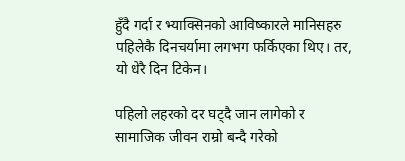हुँदै गर्दा र भ्याक्सिनको आविष्कारले मानिसहरु पहिलेकै दिनचर्यामा लगभग फर्किएका थिए। तर, यो धेरै दिन टिकेन।

पहिलो लहरको दर घट्दै जान लागेको र सामाजिक जीवन राम्रो बन्दै गरेको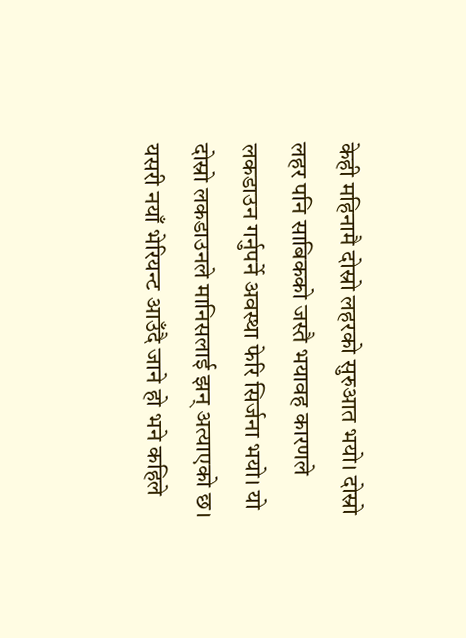केही महिनामै दोस्रो लहरको सुरुआत भयो। दोस्रो लहर पनि साबिकको जस्तै भयावह कारणले लकडाउन गर्नुपर्ने अवस्था फेरि सिर्जना भयो। यो दोस्रो लकडाउनले मानिसलाई झन् अत्याएको छ। यसरी नयाँ भेरियन्ट आउँदै जाने हो भने कहिले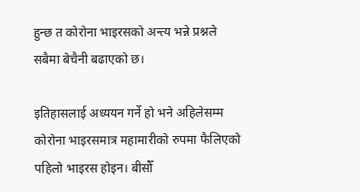हुन्छ त कोरोना भाइरसको अन्त्य भन्ने प्रश्नले सबैमा बेचैनी बढाएको छ।

इतिहासलाई अध्ययन गर्ने हो भने अहिलेसम्म कोरोना भाइरसमात्र महामारीको रुपमा फैलिएको पहिलो भाइरस होइन। बीसौँ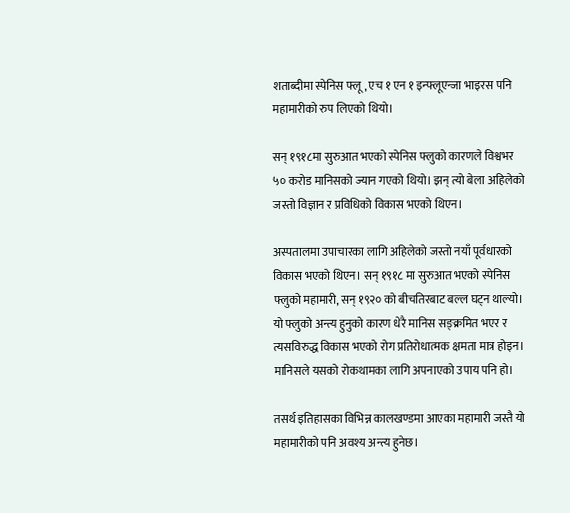शताब्दीमा स्पेनिस फ्लू, एच १ एन १ इन्फ्लूएन्जा भाइरस पनि महामारीको रुप लिएको थियो।

सन् १९१८मा सुरुआत भएको स्पेनिस फ्लुको कारणले विश्वभर ५० करोड मानिसको ज्यान गएको थियो। झन् त्यो बेला अहिलेको जस्तो विज्ञान र प्रविधिको विकास भएको थिएन।

अस्पतालमा उपाचारका लागि अहिलेको जस्तो नयाँ पूर्वधारको विकास भएको थिएन। सन् १९१८ मा सुरुआत भएको स्पेनिस फ्लुको महामारी, सन् १९२० को बीचतिरबाट बल्ल घट्न थाल्यो। यो फ्लुको अन्त्य हुनुको कारण धेरै मानिस सङ्‍क्रमित भएर र त्यसविरुद्ध विकास भएको रोग प्रतिरोधात्मक क्षमता मात्र होइन। मानिसले यसको रोकथामका लागि अपनाएको उपाय पनि हो।

तसर्थ इतिहासका विभिन्न कालखण्डमा आएका महामारी जस्तै यो महामारीको पनि अवश्य अन्त्य हुनेछ।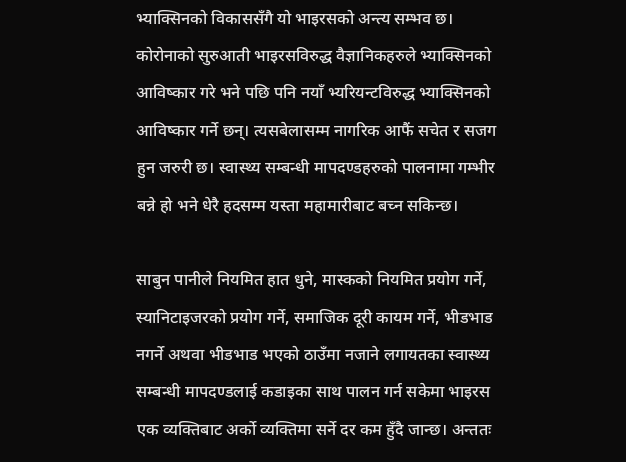भ्याक्सिनको विकाससँगै यो भाइरसको अन्त्य सम्भव छ। कोरोनाको सुरुआती भाइरसविरुद्ध वैज्ञानिकहरुले भ्याक्सिनको आविष्कार गरे भने पछि पनि नयाँ भ्यरियन्टविरुद्ध भ्याक्सिनको आविष्कार गर्ने छन्। त्यसबेलासम्म नागरिक आफैं सचेत र सजग हुन जरुरी छ। स्वास्थ्य सम्बन्धी मापदण्डहरुको पालनामा गम्भीर बन्ने हो भने धेरै हदसम्म यस्ता महामारीबाट बच्न सकिन्छ।

साबुन पानीले नियमित हात धुने, मास्कको नियमित प्रयोग गर्ने, स्यानिटाइजरको प्रयोग गर्ने, समाजिक दूरी कायम गर्ने, भीडभाड नगर्ने अथवा भीडभाड भएको ठाउँमा नजाने लगायतका स्वास्थ्य सम्बन्धी मापदण्डलाई कडाइका साथ पालन गर्न सकेमा भाइरस एक व्यक्तिबाट अर्को व्यक्तिमा सर्ने दर कम हुँदै जान्छ। अन्ततः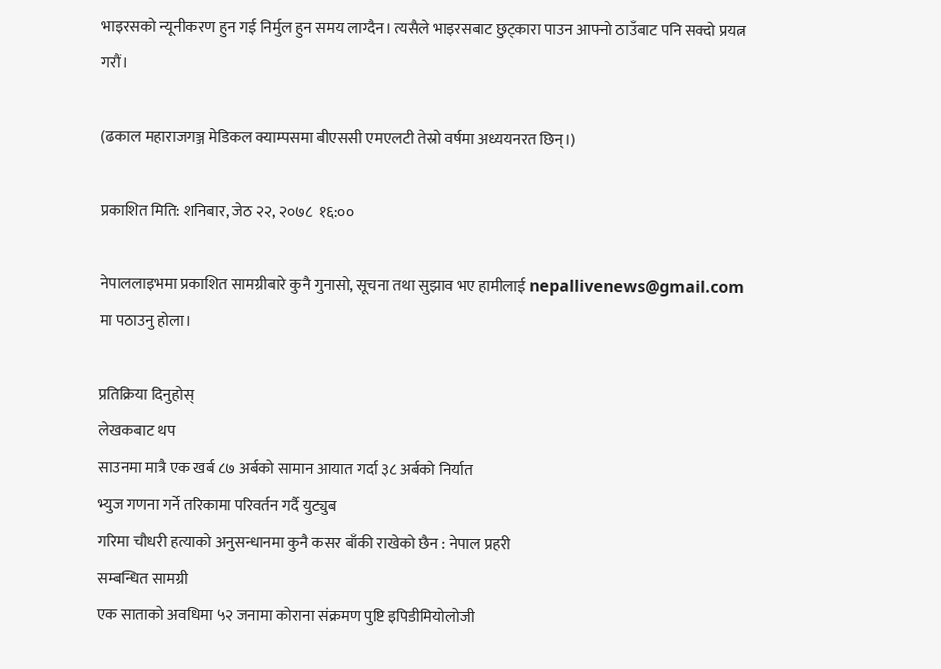भाइरसको न्यूनीकरण हुन गई निर्मुल हुन समय लाग्दैन। त्यसैले भाइरसबाट छुट्कारा पाउन आफ्नो ठाउँबाट पनि सक्दो प्रयत्न गरौं।

(ढकाल महाराजगञ्ज मेडिकल क्याम्पसमा बीएससी एमएलटी तेस्रो वर्षमा अध्ययनरत छिन्।)

प्रकाशित मिति: शनिबार, जेठ २२, २०७८  १६:००

नेपाललाइभमा प्रकाशित सामग्रीबारे कुनै गुनासो, सूचना तथा सुझाव भए हामीलाई nepallivenews@gmail.com मा पठाउनु होला।

प्रतिक्रिया दिनुहोस्
लेखकबाट थप
साउनमा मात्रै एक खर्ब ८७ अर्बको सामान आयात गर्दा ३८ अर्बको निर्यात
भ्युज गणना गर्ने तरिकामा परिवर्तन गर्दै युट्युब
गरिमा चौधरी हत्याको अनुसन्धानमा कुनै कसर बाँकी राखेको छैन : नेपाल प्रहरी
सम्बन्धित सामग्री
एक साताको अवधिमा ५२ जनामा कोराना संक्रमण पुष्टि इपिडीमियोलोजी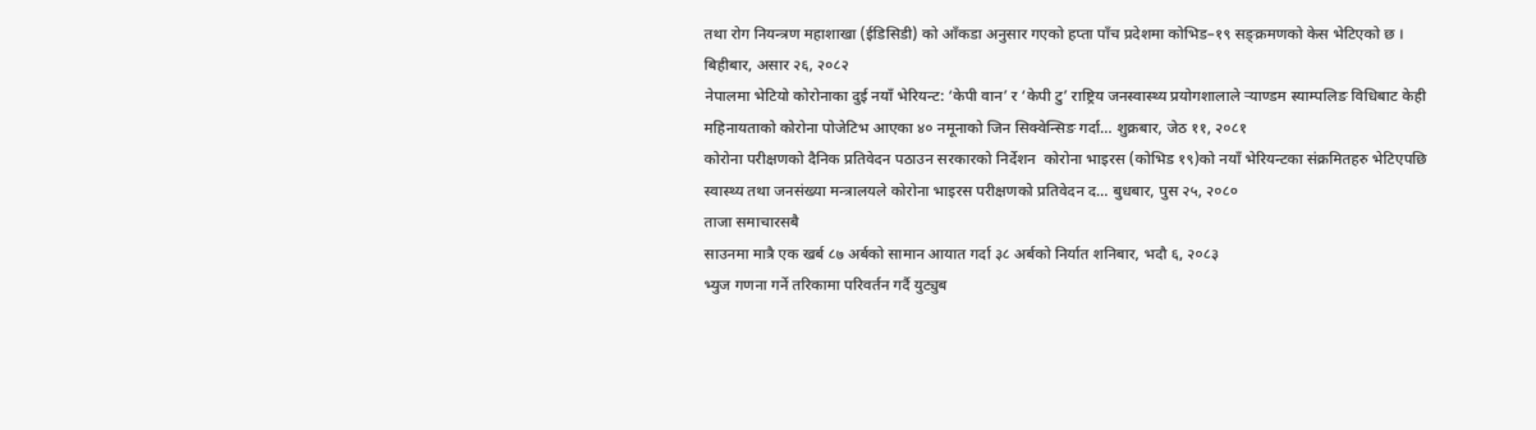तथा रोग नियन्त्रण महाशाखा (ईडिसिडी) को आँकडा अनुसार गएको हप्ता पाँच प्रदेशमा कोभिड–१९ सङ्क्रमणको केस भेटिएको छ । बिहीबार, असार २६, २०८२
नेपालमा भेटियो कोरोनाका दुई नयाँ भेरियन्ट: ‘केपी वान’ र ‘केपी टु’ राष्ट्रिय जनस्वास्थ्य प्रयोगशालाले र्‍याण्डम स्याम्पलिङ विधिबाट केही महिनायताको कोरोना पोजेटिभ आएका ४० नमूनाको जिन सिक्वेन्सिङ गर्दा... शुक्रबार, जेठ ११, २०८१
कोरोना परीक्षणको दैनिक प्रतिवेदन पठाउन सरकारको निर्देशन  कोरोना भाइरस (कोभिड १९)को नयाँ भेरियन्टका संक्रमितहरु भेटिएपछि स्वास्थ्य तथा जनसंख्या मन्त्रालयले कोरोना भाइरस परीक्षणको प्रतिवेदन द... बुधबार, पुस २५, २०८०
ताजा समाचारसबै
साउनमा मात्रै एक खर्ब ८७ अर्बको सामान आयात गर्दा ३८ अर्बको निर्यात शनिबार, भदौ ६, २०८३
भ्युज गणना गर्ने तरिकामा परिवर्तन गर्दै युट्युब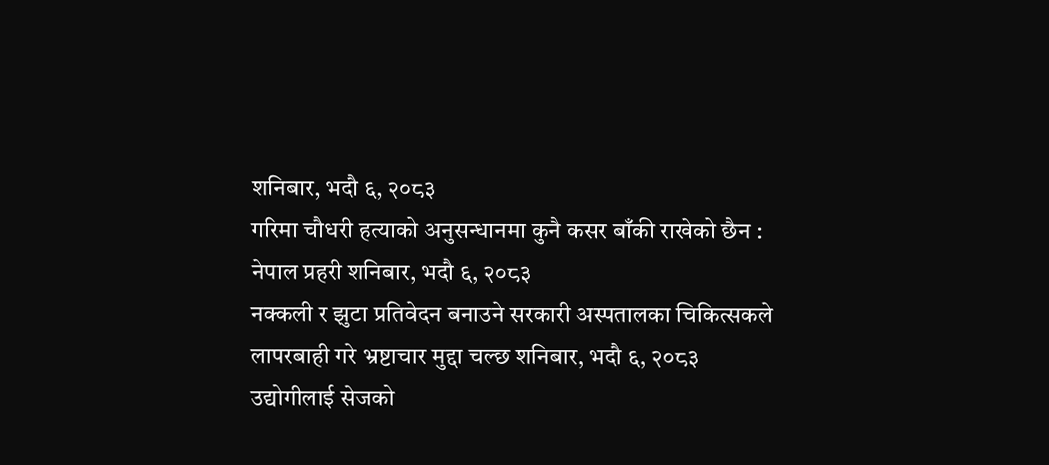शनिबार, भदौ ६, २०८३
गरिमा चौधरी हत्याको अनुसन्धानमा कुनै कसर बाँकी राखेको छैन : नेपाल प्रहरी शनिबार, भदौ ६, २०८३
नक्कली र झुटा प्रतिवेदन बनाउने सरकारी अस्पतालका चिकित्सकले लापरबाही गरे भ्रष्टाचार मुद्दा चल्छ शनिबार, भदौ ६, २०८३
उद्योगीलाई सेजको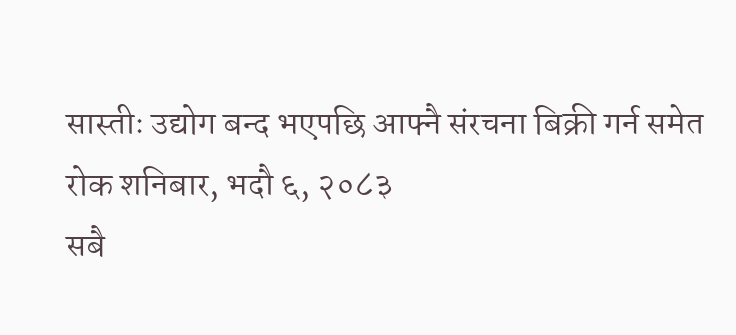सास्तीः उद्योग बन्द भएपछि आफ्नै संरचना बिक्री गर्न समेत रोक शनिबार, भदौ ६, २०८३
सबै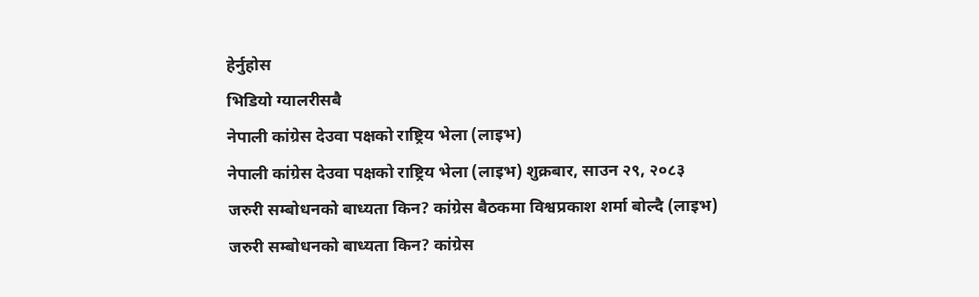हेर्नुहोस
भिडियो ग्यालरीसबै
नेपाली कांग्रेस देउवा पक्षको राष्ट्रिय भेला (लाइभ)
नेपाली कांग्रेस देउवा पक्षको राष्ट्रिय भेला (लाइभ) शुक्रबार, साउन २९, २०८३
जरुरी सम्बोधनको बाध्यता किन? कांग्रेस बैठकमा विश्वप्रकाश शर्मा बोल्दै (लाइभ)
जरुरी सम्बोधनको बाध्यता किन? कांग्रेस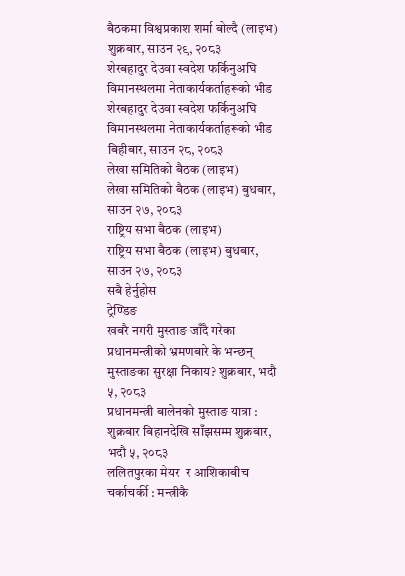बैठकमा विश्वप्रकाश शर्मा बोल्दै (लाइभ) शुक्रबार, साउन २९, २०८३
शेरबहादुर देउवा स्वदेश फर्किनुअघि विमानस्थलमा नेताकार्यकर्ताहरूको भीड
शेरबहादुर देउवा स्वदेश फर्किनुअघि विमानस्थलमा नेताकार्यकर्ताहरूको भीड बिहीबार, साउन २८, २०८३
लेखा समितिको बैठक (लाइभ)
लेखा समितिको बैठक (लाइभ) बुधबार, साउन २७, २०८३
राष्ट्रिय सभा बैठक (लाइभ)
राष्ट्रिय सभा बैठक (लाइभ) बुधबार, साउन २७, २०८३
सबै हेर्नुहोस
ट्रेण्डिङ
खबरै नगरी मुस्ताङ जाँदै गरेका प्रधानमन्त्रीको भ्रमणबारे के भन्छन् मुस्ताङका सुरक्षा निकाय? शुक्रबार, भदौ ५, २०८३
प्रधानमन्त्री बालेनको मुस्ताङ यात्रा : शुक्रबार बिहानदेखि साँझसम्म शुक्रबार, भदौ ५, २०८३
ललितपुरका मेयर  र आशिकाबीच चर्काचर्की : मन्त्रीकै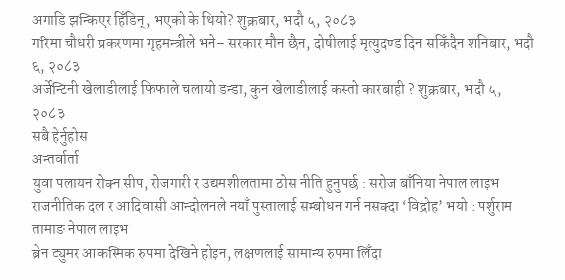अगाडि झन्किएर हिँडिन्, भएको के थियो? शुक्रबार, भदौ ५, २०८३
गरिमा चौधरी प्रकरणमा गृहमन्त्रीले भने– सरकार मौन छैन, दोषीलाई मृत्युदण्ड दिन सकिँदैन शनिबार, भदौ ६, २०८३
अर्जेन्टिनी खेलाडीलाई फिफाले चलायो डन्डा, कुन खेलाडीलाई कस्तो कारबाही ? शुक्रबार, भदौ ५, २०८३
सबै हेर्नुहोस
अन्तर्वार्ता
युवा पलायन रोक्न सीप, रोजगारी र उद्यमशीलतामा ठोस नीति हुनुपर्छ : सरोज बाँनिया नेपाल लाइभ
राजनीतिक दल र आदिवासी आन्दोलनले नयाँ पुस्तालाई सम्बोधन गर्न नसक्दा ‘विद्रोह’ भयो : पर्शुराम तामाङ नेपाल लाइभ
ब्रेन ट्युमर आकस्मिक रुपमा देखिने होइन, लक्षणलाई सामान्य रुपमा लिँदा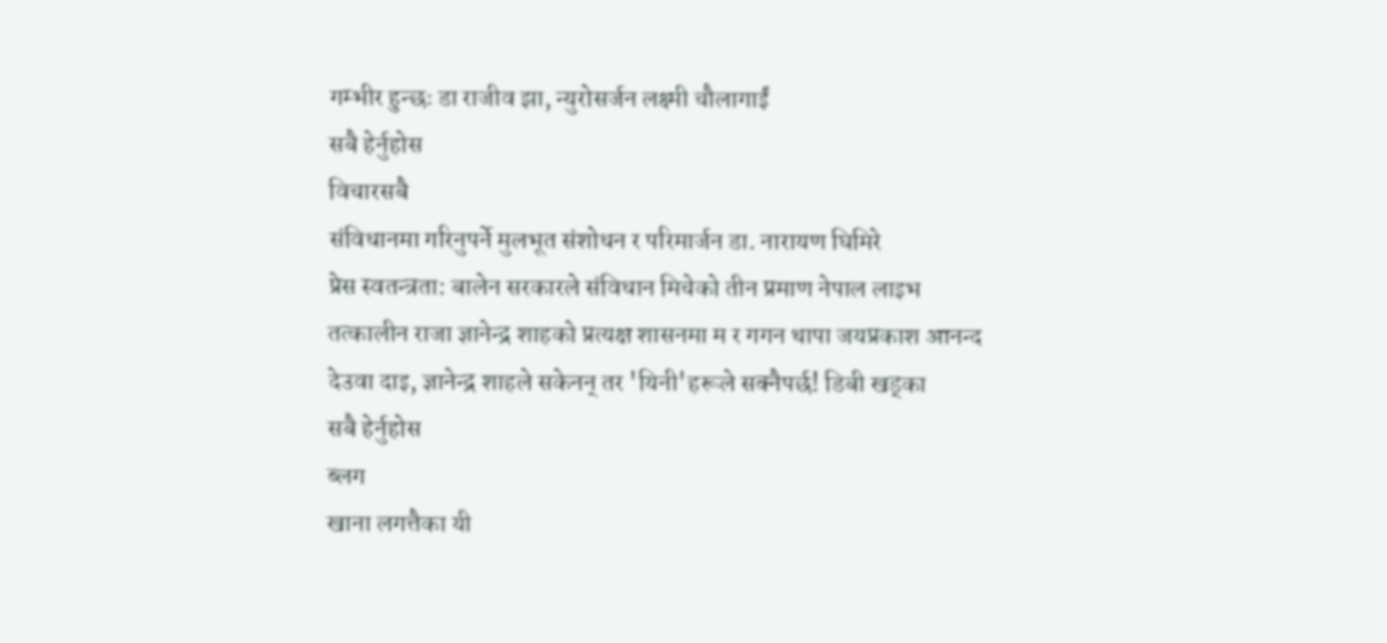गम्भीर हुन्छः डा राजीव झा, न्युरोसर्जन लक्ष्मी चौलागाईं
सबै हेर्नुहोस
विचारसबै
संविधानमा गरिनुपर्ने मुलभूत संशोधन र परिमार्जन डा. नारायण घिमिरे
प्रेस स्वतन्त्रता: बालेन सरकारले संविधान मिचेको तीन प्रमाण नेपाल लाइभ
तत्कालीन राजा ज्ञानेन्द्र शाहको प्रत्यक्ष शासनमा म र गगन थापा जयप्रकाश आनन्द
देउवा दाइ, ज्ञानेन्द्र शाहले सकेनन् तर 'यिनी'हरूले सक्नैपर्छ! डिबी खड्का
सबै हेर्नुहोस
ब्लग
खाना लगत्तैका यी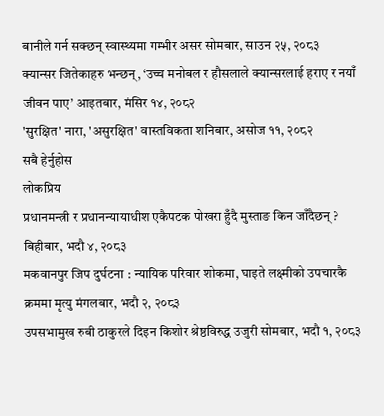बानीले गर्न सक्छन् स्वास्थ्यमा गम्भीर असर सोमबार, साउन २५, २०८३
क्यान्सर जितेकाहरु भन्छन्, ‘उच्च मनोबल र हौसलाले क्यान्सरलाई हराए र नयाँ जीवन पाए’ आइतबार, मंसिर १४, २०८२
'सुरक्षित' नारा, 'असुरक्षित' वास्तविकता शनिबार, असोज ११, २०८२
सबै हेर्नुहोस
लोकप्रिय
प्रधानमन्त्री र प्रधानन्यायाधीश एकैपटक पोखरा हुँदै मुस्ताङ किन जाँदैछन् ? बिहीबार, भदौ ४, २०८३
मकवानपुर जिप दुर्घटना : न्यायिक परिवार शोकमा, घाइते लक्ष्मीको उपचारकै क्रममा मृत्यु मंगलबार, भदौ २, २०८३
उपसभामुख रुबी ठाकुरले दिइन किशोर श्रेष्ठविरुद्ध उजुरी सोमबार, भदौ १, २०८३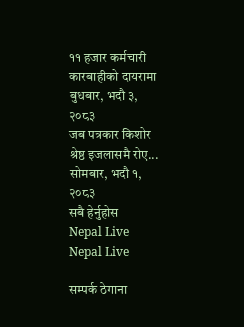११ हजार कर्मचारी कारबाहीको दायरामा बुधबार, भदौ ३, २०८३
जब पत्रकार किशोर श्रेष्ठ इजलासमै रोए... सोमबार, भदौ १, २०८३
सबै हेर्नुहोस
Nepal Live
Nepal Live

सम्पर्क ठेगाना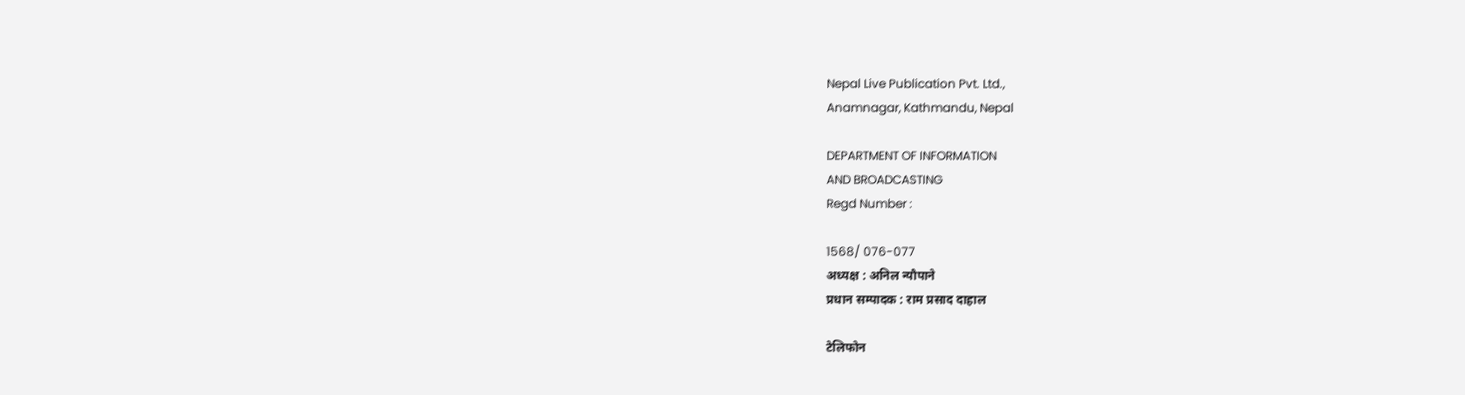Nepal Live Publication Pvt. Ltd.,
Anamnagar, Kathmandu, Nepal

DEPARTMENT OF INFORMATION
AND BROADCASTING
Regd Number :

1568/ 076-077
अध्यक्ष : अनिल न्यौपाने
प्रधान सम्पादक : राम प्रसाद दाहाल

टेलिफोन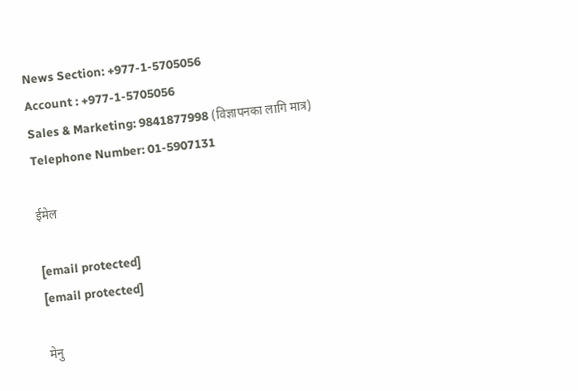News Section: +977-1-5705056
Account : +977-1-5705056
Sales & Marketing: 9841877998 (विज्ञापनका लागि मात्र)
Telephone Number: 01-5907131

ईमेल

[email protected]
[email protected]

मेनु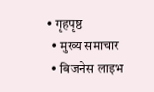• गृहपृष्ठ
  • मुख्य समाचार
  • बिजनेस लाइभ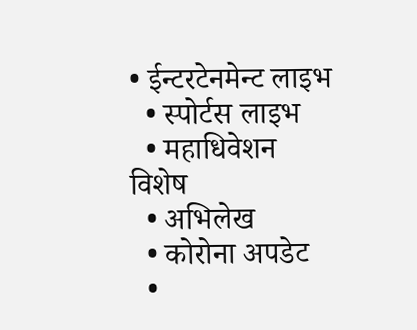• ईन्टरटेनमेन्ट लाइभ
  • स्पोर्टस लाइभ
  • महाधिवेशन विशेष
  • अभिलेख
  • कोरोना अपडेट
  •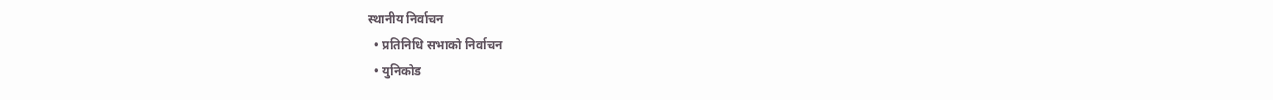स्थानीय निर्वाचन
  • प्रतिनिधि सभाको निर्वाचन
  • युनिकोड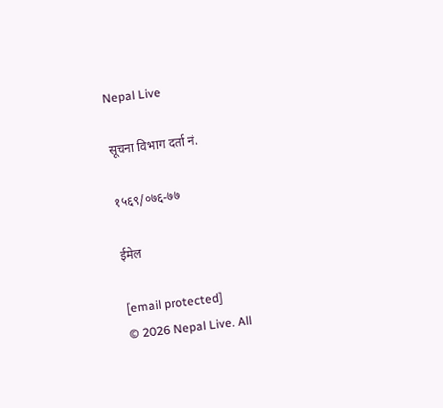Nepal Live

सूचना विभाग दर्ता नं.

१५६९/०७६-७७

ईमेल

[email protected]
© 2026 Nepal Live. All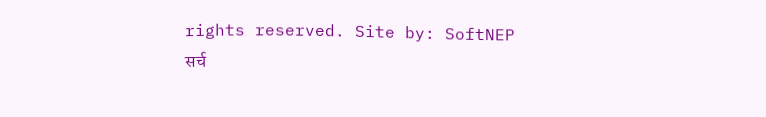rights reserved. Site by: SoftNEP
सर्च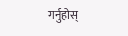गर्नुहोस्